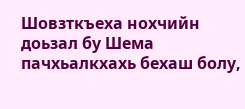Шовзткъеха нохчийн доьзал бу Шема пачхьалкхахь бехаш болу,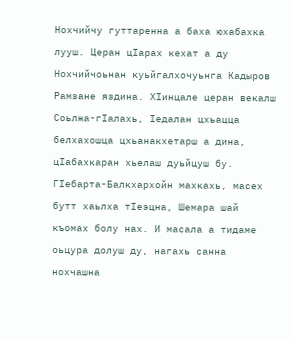Нохчийчу гуттаренна а баха юхабахка лууш. Церан цIарах кехат а ду Нохчийчоьнан куьйгалхочуьнга Кадыров Рамзане яздина. ХIинцале церан векалш Соьлжа-гIалахь, Iедалан цхьацца белхахошца цхьанакхетарш а дина, цIабахкаран хьелаш дуьйцуш бу. ГIебарта-Балкхархойн махкахь, масех бутт хаьлха тIеэцна, Шемара шай къомах болу нах. И масала а тидаме оьцура долуш ду, нагахь санна нохчашна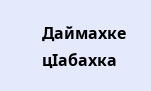Даймахке цIабахка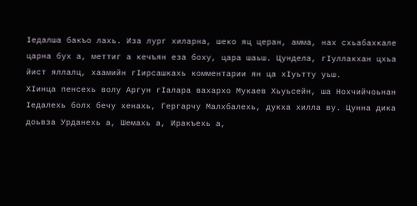Iедалша бакъо лахь. Иза лург хиларна, шеко яц церан, амма, нах схьабахкале царна бух а, меттиг а кечъян еза боху, цара шаьш. Цундела, гIуллакхан цхьа йист яллалц, хаамийн гIирсашкахь комментарии ян ца хIуьтту уьш.
ХIинца пенсехь волу Аргун гIалара вахархо Мукаев Хьуьсейн, ша Нохчийчоьнан Iедалехь болх бечу хенахь, Гергарчу Малхбалехь, дукха хилла ву. Цунна дика доьвза Урданехь а, Шемахь а, Иракъехь а,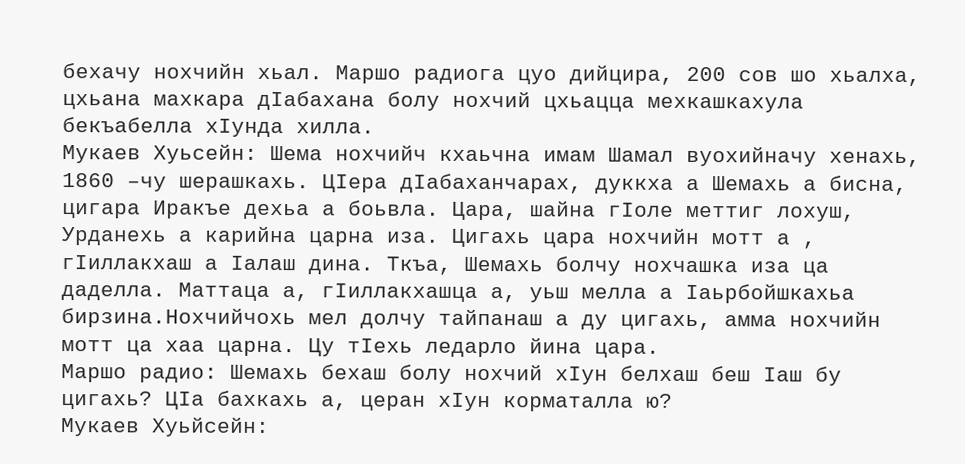бехачу нохчийн хьал. Маршо радиога цуо дийцира, 200 сов шо хьалха, цхьана махкара дIабахана болу нохчий цхьацца мехкашкахула бекъабелла хIунда хилла.
Мукаев Хуьсейн: Шема нохчийч кхаьчна имам Шамал вуохийначу хенахь, 1860 –чу шерашкахь. ЦIера дIабаханчарах, дуккха а Шемахь а бисна, цигара Иракъе дехьа а боьвла. Цара, шайна гIоле меттиг лохуш, Урданехь а карийна царна иза. Цигахь цара нохчийн мотт а , гIиллакхаш а Iалаш дина. Ткъа, Шемахь болчу нохчашка иза ца даделла. Маттаца а, гIиллакхашца а, уьш мелла а Iаьрбойшкахьа бирзина.Нохчийчохь мел долчу тайпанаш а ду цигахь, амма нохчийн мотт ца хаа царна. Цу тIехь ледарло йина цара.
Маршо радио: Шемахь бехаш болу нохчий хIун белхаш беш Iаш бу цигахь? ЦIа бахкахь а, церан хIун корматалла ю?
Мукаев Хуьйсейн: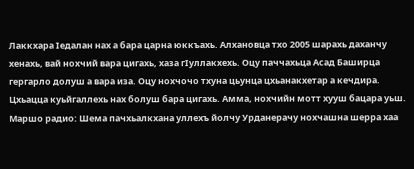Лаккхара Iедалан нах а бара царна юккъахь. Алхановца тхо 2005 шарахь даханчу хенахь, вай нохчий вара цигахь, хаза гIуллакхехь. Оцу паччахьца Асад Баширца гергарло долуш а вара иза. Оцу нохчочо тхуна цьунца цхьанакхетар а кечдира. Цхьацца куьйгаллехь нах болуш бара цигахь. Амма, нохчийн мотт хууш бацара уьш.
Маршо радио: Шема пачхьалкхана уллехъ йолчу Урданерачу нохчашна шерра хаа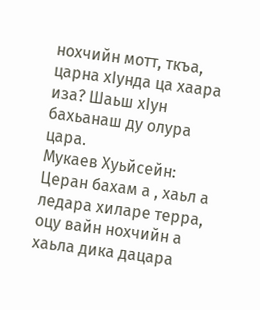нохчийн мотт, ткъа, царна хIунда ца хаара иза? Шаьш хIун бахьанаш ду олура цара.
Мукаев Хуьйсейн: Церан бахам а , хаьл а ледара хиларе терра, оцу вайн нохчийн а хаьла дика дацара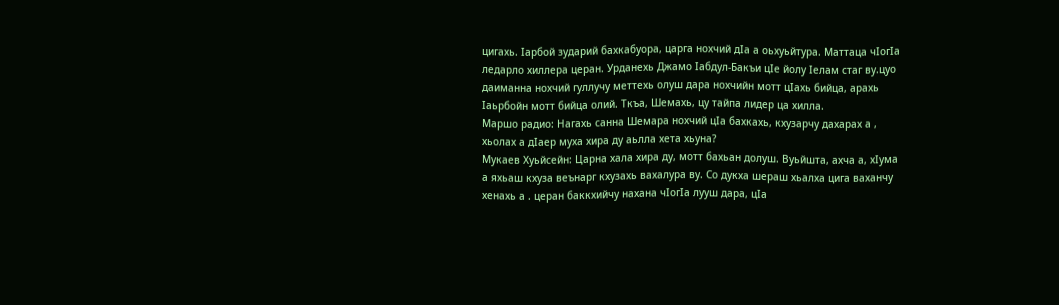цигахь. Iарбой зударий бахкабуора, царга нохчий дIа а оьхуьйтура. Маттаца чIогIа ледарло хиллера церан. Урданехь Джамо Iабдул-Бакъи цIе йолу Iелам стаг ву.цуо даиманна нохчий гуллучу меттехь олуш дара нохчийн мотт цIахь бийца, арахь Iаьрбойн мотт бийца олий. Ткъа, Шемахь, цу тайпа лидер ца хилла.
Маршо радио: Нагахь санна Шемара нохчий цIа бахкахь, кхузарчу дахарах а , хьолах а дIаер муха хира ду аьлла хета хьуна?
Мукаев Хуьйсейн: Царна хала хира ду, мотт бахьан долуш. Вуьйшта, ахча а, хIума а яхьаш кхуза веънарг кхузахь вахалура ву. Со дукха шераш хьалха цига ваханчу хенахь а . церан баккхийчу нахана чIогIа лууш дара, цIа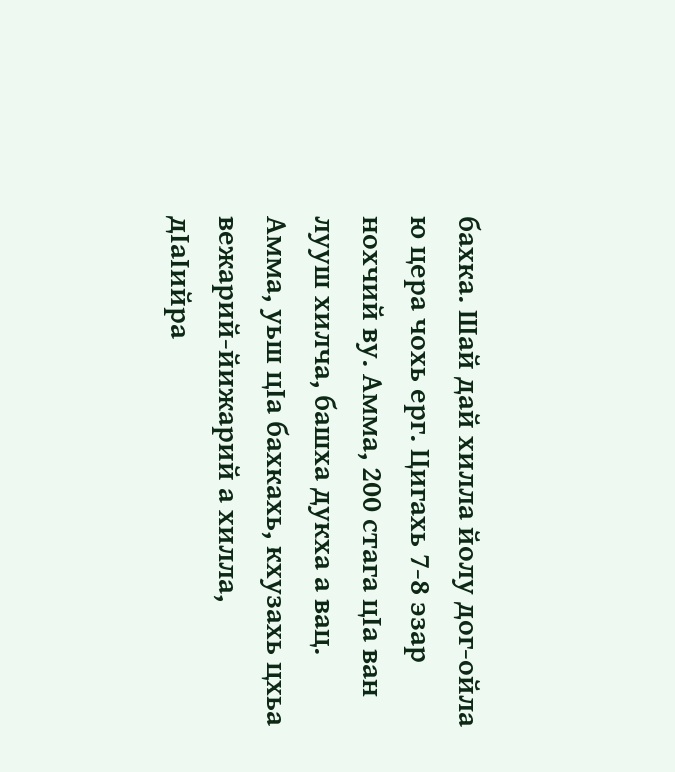бахка. Шай дай хилла йолу дог-ойла ю цера чохь ерг. Цигахь 7-8 эзар нохчий ву. Амма, 200 стага цIа ван лууш хилча, башха дукха а вац. Амма, уьш цIа бахкахь, кхузахь цхьа вежарий-йижарий а хилла, дIаIийра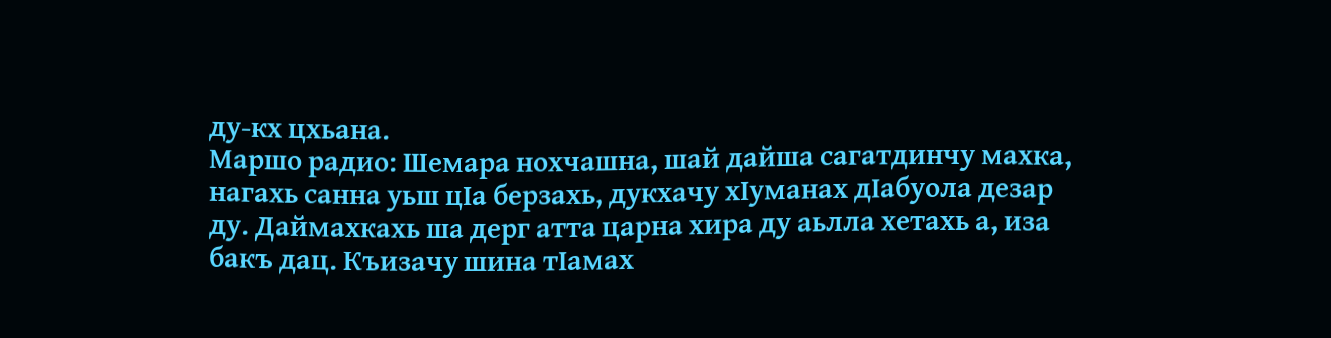ду-кх цхьана.
Маршо радио: Шемара нохчашна, шай дайша сагатдинчу махка, нагахь санна уьш цIа берзахь, дукхачу хIуманах дIабуола дезар ду. Даймахкахь ша дерг атта царна хира ду аьлла хетахь а, иза бакъ дац. Къизачу шина тIамах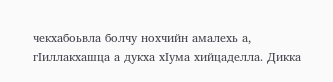чекхабоьвла болчу нохчийн амалехь а, гIиллакхашца а дукха хIума хийцаделла. Дикка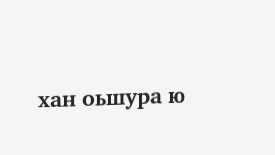хан оьшура ю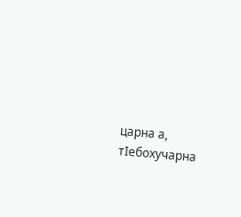царна а, тIебохучарна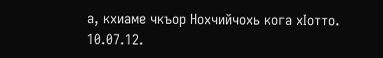а, кхиаме чкъор Нохчийчохь кога хIотто.
10.07.12.